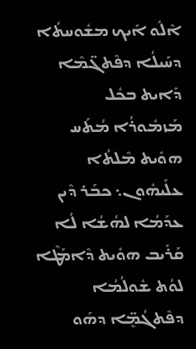ܐܶܠܽܘ ܐܰܝܟ ܡܫܽܘܚܬܳܐ ܕܚܰܝܠܳܐ ܕܦܶܬܓ̈ܡܶܐ ܕܺܐܝܬ ܒܟܽܠ ܡܰܙܡܽܘܪܳܐ ܡܳܬܰܚ ܗܘܺܝܬ ܡܶܠܬܳܐ ܥܠܰܝܗܽܘܢ܆ ܟܒܰܪ ܕܶܝܢ ܥܕܰܡܳܐ ܠܗܳܫܳܐ ܠܳܐ ܩܰܪܺܝܒ ܗܘܺܝܬ ܕܶܐܡܰܛܶܐ ܠܘܳܬ ܫܽܘܠܳܡܳܐ ܕܦܶܬܓܳܡܷ̈ܐ ܕܗܰܘ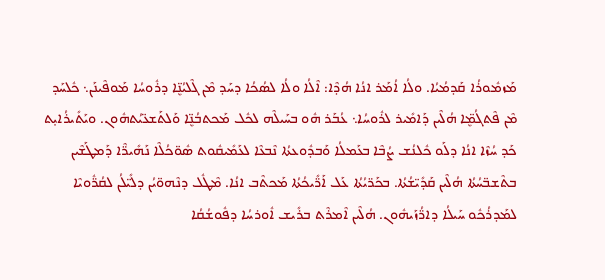ܡܰܙܡܽܘܪܳܐ ܩܰܕܡܳܝܳܐ. ܘܠܳܐ ܐܳܡܰܪ ܐܢܳܐ ܗܳܕܶܐ: ܐܶܠܳܐ ܘܠܳܐ ܠܣܳܟܳܐ ܕܚܰܕ ܡܶܢ ܓܶܠܝܳܢܷ̈ܐ ܕܪܽܘܚܳܐ ܡܰܘܦܶܝܢܰܢ܆ ܟܽܠܚܰܕ ܡܶܢ ܦܶܬܓܳܡܷ̈ܐ ܗܳܠܶܝܢ ܕܰܐܡܺܝܪ ܠܪܽܘܚܳܐ܆ ܥܳܒܰܪ ܗܽܘ ܒܚܰܝܠܶܗ ܠܟܽܠ ܡܰܟܬܒܳܢܷ̈ܐ ܘܰܠܬܰܫܥ̈ܝܳܬܗܽܘܢ. ܘܝܰܬܺܝܪܳܐܝ̣ܬ ܟܰܕ ܚܳܙܶܐ ܐܢܳܐ ܕܠܰܘ ܟܽܠܢܳܫ ܨܳܒܶܐ ܒܥܰܡܠܳܐ ܘܰܒܕܽܘܥܬܳܐ ܢܶܒܥܶܐ ܠܥܰܡܺܝܩܽܘܬ ܣܽܘ̈ܟܳܠܶܐ ܢܰܗܺܝܪ̈ܶܐ ܕܰܡܛܰܫܶܝܢ ܒܬܶܫܒ̈ܚܳܬܳܐ ܗܳܠܶܝܢ ܩܰܕܺܝ̈ܫܳܬܳܐ. ܒܟܰܪ̈ܝܳܬܳܐ ܥܰܠ ‌ܐܰܪ̈ܺܝܟܳܬܳܐ ܡܰܟܬܶܒ ܐܢܳܐ. ܡܶܛܽܠ ܕܢܶܗܘ̈ܝܳܢ ܕܠܺܝ̈ܠܳܢ ܠܩܳܪ̈ܽܘܝܶܐ ܠܡܰܕܪܳܟܽܘ ܚܰܝܠܳܐ ܕܐܪ̈ܳܙܰܝܗܽܘܢ. ܗܳܠܶܝܢ ܐܶܡܪܶܬ ܒܪܺܝܫ ܐܽܘܪܚܳܐ ܕܦܽܘܫܳܩܳܐ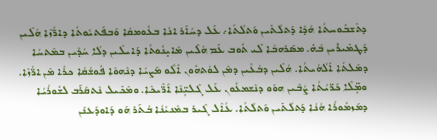ܕܬܶܫܒܽܘܚܬܳܐ ܗܳܕܶܐ ܕܰܬܠܳܬܺܝܢ ܘܰܬܠܳܬܳܐ܇ ܥܰܠ ܕܚܳܐܰܪ ܐܢܳܐ ܒܥܽܘܡܩܳܐ ܘܰܒܦܰܬܝܽܘܬܳܐ ܕܐܪ̈ܳܙܶܐ ܗܳܠܶܝܢ ܕܰܛܡܺܝܪܺܝܢ ܒܳܗ̇. ܡܣܰܪܗܒܳܐ ܠܺܝ ܬܽܘܒ ܥܰܡ ܗܳܠܶܝܢ ܡܰܐܝ̣ܢܽܘܬܳܐ ܕܰܐܝܠܶܝܢ ܕܠܳܐ ܚܳܕܶܝܢ ܒܡܶܬܚܳܐ ܕܡܶܠܬܳܐ ܐܰܠܳܗܳܝܬܳܐ. ܗܳܠܶܝܢ ܕܒܳܥܶܝܢ ܕܡܶܢ ܠܘܳܬܗܽܘܢ ܐܶܠܽܘ ܡܰܨܝܳܐ ܕܢܶܗܘܶܐ ܦܽܘܫܳܩܳܐ ܟܪܶܐ ܡܶܢ ܐܪ̈ܳܙܶܐ. ܘܡܷ̈ܠܶܐ ܟܰܪ̈ܝܳܬܳܐ ܨܳܒܶܝܢ ܗܘܰܘ ܕܢܶܫܡܥܽܘܢ ܥܰܠ ܓܶܠܝܴ̈ܢܶܐ ܐܰܪ̈ܺܝܟܶܐ. ܘܡܶܟܺܝܠ ܢܶܬܩܰܪܰܒ ܠܫܽܘܪܳܝܳܐ ܕܡܰܙܡܽܘܪܳܐ ܗܳܢܳܐ ܕܰܬܠܳܬܺܝܢ ܘܰܬܠܳܬܳܐ. ܥܳܐܶܠ ܓܶܝܪ ܒܡܶܢܝܳܢܳܐ ܒܳܬܰܪ ܗܰܘ ܕܰܐܘܕܰܥܢܰܢ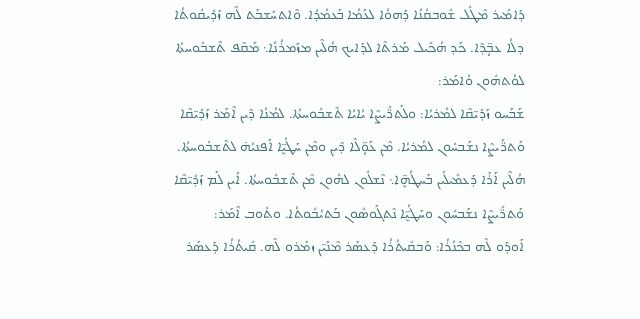ܕܰܐܡܺܝܪ ܡܶܛܽܠ ܫܽܘܒܩܳܢܳܐ ܕܰܗܘܳܐ ܠܥܰܡܳܐ ܒܰܥܡܳܕܳܐ. ܘܶܐܬܚܰܫܒܰܬ ܠܶܗ ܙܰܕܺܝܩܽܘܬܳܐ ܕܠܳܐ ܥܒܴ̈ܕܶܐ. ܟܰܕ ܗܳܟܺܝܠ ܡܰܪܬܶܐ ܠܕܰܐܝܟ ܗܳܠܶܝܢ ܡܙܰܡܪܳܢܳܐ܆ ܡܰܩܶܦ ܬܶܫܒܽܘܚܬܳܐ ܠܘܳܬܗܽܘܢ ܘܳܐܡܰܪ:
ܫܰܒܰܚܘ ܙܰܕܺܝ̈ܩܶܐ ܠܡܳܪܝܳܐ: ܘܠܰܬܪ̈ܺܝܨܶܐ ܝܳܐܝܳܐ ܬܶܫܒܽܘܚܬܳܐ. ܠܡܳܢܳܐ ܕܶܝܢ ܐܶܡܰܪ ܙܰܕܺܝ̈ܩܶܐ ܘܰܬܪ̈ܺܝܨܶܐ ܢܫܰܒܚܽܘܢ ܠܡܳܪܝܳܐ. ܡܶܢ ܥܰܘܴ̈ܠܶܐ ܕܶܝܢ ܘܡܶܢ ܚܰܛܳܝܷ̈ܐ ܐܰܦܢܝܳܗ̇ ܠܬܶܫܒܽܘܚܬܳܐ. ܗܳܠܶܝܢ ܐܰܪܰܐ ܕܰܥܡܺܝܠܺܝܢ ܒܰܚܛܳܗܷ̈ܐ܆ ܢܶܫܠܽܘܢ ܠܗܽܘܢ ܡܶܢ ܬܶܫܒܽܘܚܬܳܐ. ܐܺܝܢ ܠܰܡ ܙܰܕܺܝ̈ܩܶܐ ܘܰܬܪ̈ܺܝܨܶܐ ܢܫܰܒܚܽܘܢ ܘܚܰܛܳܝܷ̈ܐ ܢܶܬܓܰܘܣܽܘܢ ܒܰܬܝܳܒܽܘܬܳܐ. ܘܬܽܘܒ ܐܶܡܰܪ:
ܐܰܘܕܰܘ ܠܶܗ ܒܟܶܢܳܪܳܐ: ܘܰܒܩܺܝܬܳܪܳܐ ܕܰܥܣܰܪ ܡܶܢܺܝ̈ܢ ܙܡܰܪܘ ܠܶܗ. ܩܺܝܬܳܪܳܐ ܕܰܥܣܰܪ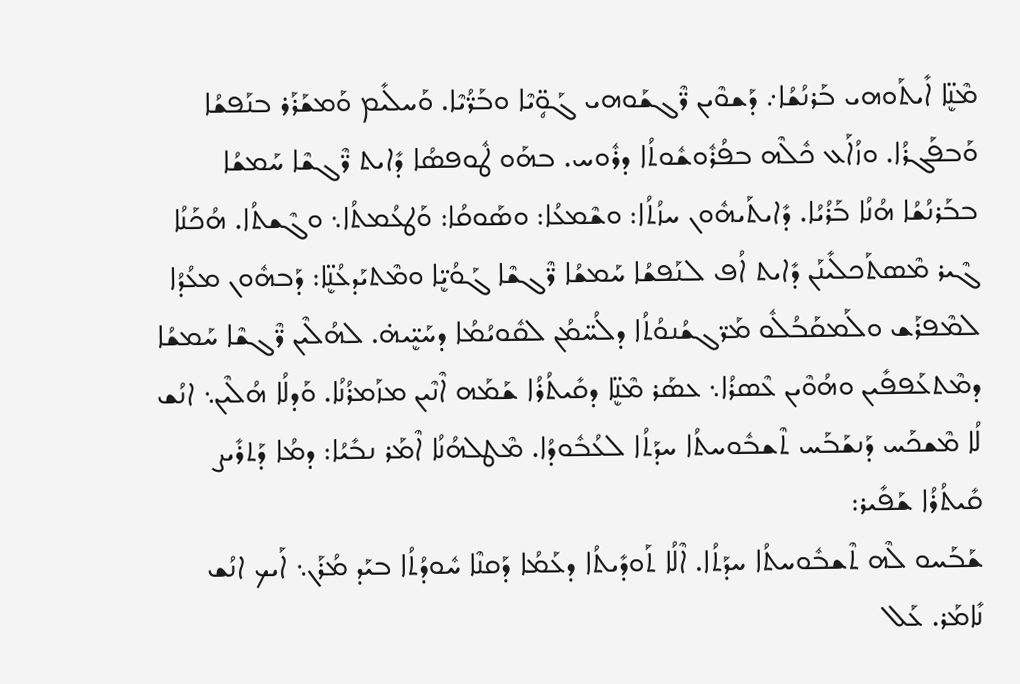ܡܶܢܷ̈ܐ ܐܺܝܬܰܘܗܝ ܒܰܪܢܳܫܳܐ܇ ܕܰܫܘܶܝܢ ܪ̈ܶܓܫܰܘܗܝ ܓܰܘܴ̈ܝܶܐ ܘܒܰܪ̈ܳܝܶܐ. ܘܰܚܠܺܝܡ ܘܰܡܫܰܪܰܪ ܒܢܰܦܫܳܐ ܘܰܒܦܰܓܪܳܐ. ܘܙܳܐܰܥ ܟܽܠܶܗ ܒܦܳܪܽܘܫܽܘܬܳܐ ܕܪܽܘܚ. ܒܗܰܘ ܛܽܘܦܣܳܐ ܕܺܐܝܬ ܪ̈ܶܓܫܶܐ ܚܰܡܫܳܐ ܒܒܰܪܢܳܫܳܐ ܗܳܢܳܐ ܒܰܪܳܝܳܐ. ܕܺܐܝܬܰܝܗܽܘܢ ܚܙܳܬܳܐ: ܘܫܶܡܥܳܐ: ܘܣܰܘܩܳܐ: ܘܰܛܥܳܡܬܳܐ܆ ܘܓܶܫܬܳܐ. ܗܳܟܰܢܳܐ ܓܶܝܪ ܡܶܣܬܰܟܠܺܝܢܰܢ ܕܺܐܝܬ ܐܳܦ ܠܢܰܦܫܳܐ ܚܰܡܫܳܐ ܪ̈ܶܓܫܶܐ ܓܰܘܳܝܷ̈ܐ ܘܡܶܬܝܰܕܥܳܢܷ̈ܐ: ܕܰܒܗܽܘܢ ܡܥܳܕܳܐ ܠܡܶܦܪܰܫ ܘܠܰܡܩܰܒܳܠܽܘ ܡܰܪ̈ܓܫܳܢܘܳܬܳܐ ܕܠܳܚ̈ܡܳܢ ܠܩܽܘܝܳܡܳܐ ܕܚܰܝܷ̈ܝܗ̇. ܠܗܳܠܶܝܢ ܪ̈ܶܓܫܶܐ ܚܰܡܫܳܐ ܕܡܶܬܥܰܦܦܺܝܢ ܘܗܳܘܶܝܢ ܥܶܣܪܳܐ܆ ܥܣܰܪ ܡܶܢܷ̈ܐ ܕܩܺܝܬܳܪܳܐ ܫܰܡܰܗ ܐܶܢܶܝܢ ܡܙܰܡܪܳܢܳܐ. ܘܰܕܠܳܐ ܗܳܠܶܝܢ܆ ܐܢܳܫ ܠܳܐ ܡܶܫܟܰܚ ܕܰܢܫܰܒܰܚ ܬܶܫܒܽܘܚܬܳܐ ܚܕܰܬܳܐ ܠܥܳܒܽܘܕܳܐ. ܡܶܛܠܗܳܢܳܐ ܐܶܡܰܪ ܢܒܺܝܳܐ: ܕܡܳܐ ܕܰܬܪܺܝܨ ܩܺܝܬܳܪܳܐ ܫܰܦܺܝܪ:
ܫܰܒܰܚܘ ܠܶܗ ܬܶܫܒܽܘܚܬܳܐ ܚܕܰܬܳܐ. ܐܶܠܳܐ ܬܰܘܕܺܝܬܳܐ ܕܥܰܡܳܐ ܕܰܩܢܶܐ ܚܽܘܕܳܬܳܐ ܒܝܰܕ ܡܳܪܰܢ܆ ܐܰܝܟ ܐܢܳܫ ܢܺܐܡܰܪ. ܥܰܠ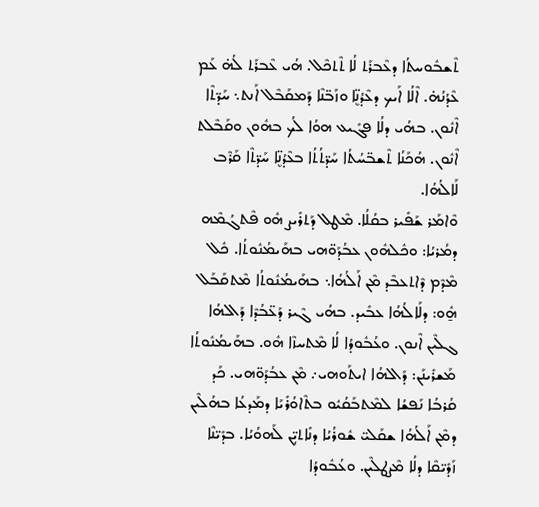ܬܶܫܒܽܘܚܬܳܐ ܕܥܶܒܪܰܬ ܠܳܐ ܬܶܬܟܶܠ. ܗܳܝ ܥܶܒܪܰܬ ܠܳܗ̇ ܥܰܡ ܥܶܕܳܢܳܗ̇. ܐܶܠܳܐ ܐܰܝܟ ܕܥܶܕܳܢܷ̈ܐ ܘܙܰܒ̈ܢܶܐ ܕܰܡܩܰܒܶܠ ܐܰܢܬ܆ ܚܰܕ̈ܬܶܐ ܐܶܢܽܘܢ. ܒܗܳܝ ܕܠܳܐ ܦܓܺܝܥ ܗܘܳܐ ܠܳܟ ܒܗܽܘܢ ܘܩܰܒܶܠܬ ܐܶܢܽܘܢ. ܗܳܟܰܢܳܐ ܬܶܫܒ̈ܚܳܬܳܐ ܚܰܕ̈ܬܳܬܳܐ ܒܥܶܕܳܢܷ̈ܐ ܚܰܕ̈ܬܶܐ ܩܰܪܶܒ ܠܰܐܠܳܗܳܐ.
ܘܶܐܡܰܪ ܫܰܦܺܝܪ ܒܩܳܠܳܐ. ܡܶܛܠ ܕܰܬܪܺܝܨ ܗܽܘ ܦܶܬܓܳܡܶܗ ܕܡܳܪܝܳܐ: ܘܟܽܠܗܽܘܢ ܥܒܳܕܰܘ̈ܗܝ ܒܗܰܝܡܳܢܽܘܬܳܐ. ܟܽܠ ܡܶܕܶܡ ܕܶܐܬܥܒܶܕ ܡܶܢ ܐܰܠܳܗܳܐ܆ ܒܗܰܝܡܳܢܽܘܬܳܐ ܡܶܬܩܰܒܰܠ ܗ̱ܽܘ: ܕܠܰܐܠܳܗܳܐ ܥܒܺܝܕ. ܒܗܳܝ ܓܶܝܪ ܕܰܥ̈ܒܳܕܶܐ ܕܰܐܠܗܳܐ ܓܠܶܝܢ ܐܶܢܘܢ. ܘܥܳܒܽܘܕܳܐ ܠܳܐ ܡܶܬܚܙܶܐ ܗܽܘ. ܒܗܰܝܡܳܢܽܘܬܳܐ ܡܰܫܪܺܝܢܰܢ: ܕܰܐܠܗܳܐ ܐܝܬܰܘܗܝ܇ ܡܶܢ ܥܒܳܕܰܘ̈ܗܝ. ܟܰܕ ܩܳܪܒܳܐ ܢܰܦܫܳܐ ܠܡܶܬܒܰܩܳܝܽܘ ܒܬܶܐܘܳܪܺܝܰܐ ܕܡܰܕܥܳܐ ܒܗܳܠܶܝܢ ܕܡܶܢ ܐܰܠܳܗܳܐ ܫܩܰܠܝ̈ ܫܽܘܪܳܝܳܐ ܕܢܺܐܬܝܴ̈ܢ ܠܰܗܘܳܝܳܐ. ܒܕܺܝ̈ܢܶܐ ܙܰܕܺܝ̈ܩܶܐ ܕܠܳܐ ܡܶܨܛܠܶܝܢ. ܘܥܳܒܽܘܕܳܐ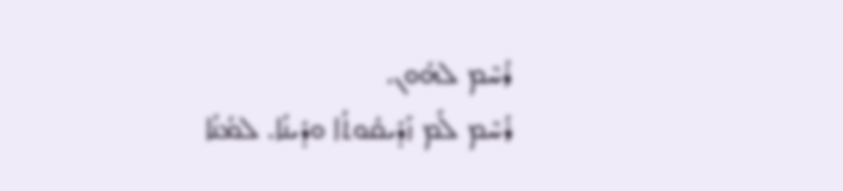ܪܳܚܶܡ ܠܗܽܘܢ.
ܪܳܚܶܡ ܠܰܡ ܙܰܕܺܝܩܽܘܬܳܐ ܘܕܺܝܢܳܐ. ܠܡܳܢܳܐ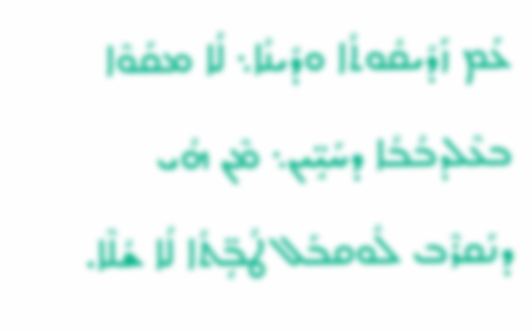ܥܰܡ ܙܰܕܺܝܩܽܘܬܳܐ ܘܕܺܝܢܳܐ܆ ܠܳܐ ܡܩܰܘܶܐ ܒܥܶܠܕܒܳܒܳܐ ܕܚܰܝܱ̈ܝܢ܆ ܡܶܢ ܗܳܝ ܕܢܰܩܪܶܒ ܠܽܘܩܒܰܠ ܛܳܒܴ̈ܬܳܐ ܠܳܐ ܫܳܠܶܐ.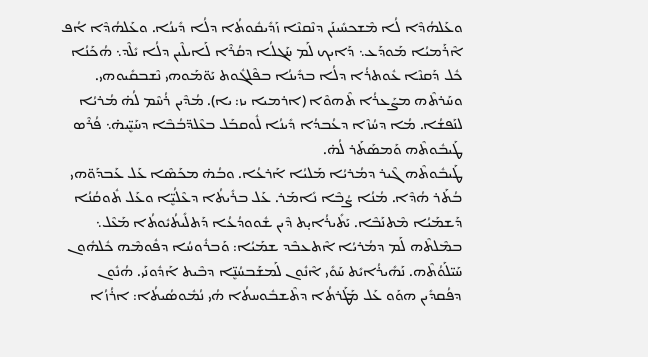ܘܥܰܠܗܳܕܶܐ ܠܳܐ ܡܶܫܟܚܺܝܢܰܢ ܕܢܶܩܢܶܐ ܙܰܕܺܝܩܽܘܬܳܐ ܕܠܳܐ ܕܺܝܢܳܐ. ܘܥܰܠܗܳܕܶܐ ܐܳܦ ܐܶܪܰܡܝܳܐ ܡܰܘܕܰܥ܆ ܕܰܐܝܟ ܠܰܡ ܚܰܓܠܳܐ ܕܩܳܪܶܐ ܠܰܐܝܠܶܝܢ ܕܠܳܐ ܝܺܠܶܕ܆ ܗܳܟܰܢܳܐ ܟܽܠ ܕܰܩܢܶܐ ܥܽܘܬܪܳܐ ܕܠܳܐ ܒܕܺܝܢܳܐ ܒܦܶܠܓܽܘܬ ܝܰܘ̈ܡܰܘܗܝ ܢܶܫܒܩܺܝܘܗܝ. ܘܚܰܪܬܶܗ ܡܨܰܥܪܳܐ ܬܶܗܘܶܐ (ܐܪܡܝܐ ܝܙ: ܝܐ). ܡܳܕܶܝܢ ܪܳܚܶܡ ܠܳܗ̇ ܡܳܪܝܳܐ ܠܢܰܦܫܳܐ. ܡܳܐ ܕܚܳܙܶܐ ܕܥܳܒܕܳܐ ܕܺܝܢܳܐ ܠܽܘܩܒܰܠ ܒܥܶܠܕ̈ܒܳܒܶܐ ܕܚܰܝܷ̈ܝܗ̇܆ ܦܳܪܶܣ ܛܰܝܒܽܘܬܶܗ ܘܰܡܣܰܬܰܪ ܠܳܗ̇.
ܛܰܝܒܽܘܬܶܗ ܓܶܝܪ ܕܡܳܪܝܳܐ ܡܰܠܝܳܐ ܐܰܪܥܳܐ. ܘܒܳܗ̇ ܡܟܰܣܶܐ ܥܰܠ ܥܰܒܕܰܘ̈ܗܝ ܒܳܬܰܪ ܗܳܕܶܐ. ܡܳܢܳܐ ܨܳܒܶܐ ܢܺܐܡܰܪ. ܥܰܠ ܒܪܺܝܬܳܐ ܕܥܶܠܳܝܷ̈ܐ ܘܥܰܠ ܬܽܘܩܳܢܳܐ ܕܰܫܡܰܝܳܐ ܡܶܬܢܰܒܶܐ. ܝܰܬܺܝܪܳܐܝ̣ܬ ܕܶܝܢ ܫܽܘܘܕܳܥܳܐ ܕܰܬܠܺܝܬܳܝܽܘܬܳܐ ܡܰܥܶܠ܆
ܒܡܶܠܬܶܗ ܠܰܡ ܕܡܳܪܝܳܐ ܐܶܬܥܒܶܕ ܫܡܰܝܳܐ: ܘܰܒܪܽܘܚܳܐ ܕܦܽܘܡܶܗ ܟܽܠܗܽܘܢ ܚܰܝ̈ܠܰܘܳܬܶܗ. ܢܰܗܺܝܪܳܐܝܺܬ ܚܰܘܺܝ ܐܶܢܽܘܢ ܠܰܡܫܰܒܚܳܢܷ̈ܐ ܕܒܶܝܬ ܐܰܕܽܘܢܰܝ. ܗܳܢܽܘܢ ܕܦܳܩܕܺܝܢ ܗܘܰܘ ܥܰܠ ܡܰܛܰܪܬܳܐ ܕܬܶܫܒܽܘܚܬܳܐ ܗܳܝ ܢܳܡܽܘܣܳܝܬܳܐ: ܐܪܳܙܳܐ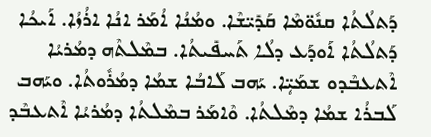ܕܰܬܠܳܬܳܐ ܩܢܽܘ̈ܡܶܐ ܩܰܕܺܝ̈ܫܶܐ. ܘܡܳܢܳܐ ܐܳܡܰܪ ܐܢܳܐ ܐܪܳܙܳܐ. ܐܰܝܟܳܐ ܕܰܬܠܳܬܳܐ ܐܰܘܕܰܥ ܕܠܳܐ ܬܰܚܦܺܝܬܳܐ. ܒܡܶܠܬܶܗ ܕܡܳܪܝܳܐ ܐܶܬܥܒܶܕܘ ܫܡܰܝܴ̈ܐ. ܝܰܗܒ ܠܰܐܒܳܐ ܫܡܳܐ ܕܡܳܪܽܘܬܳܐ. ܘܝܰܗܒ ܠܰܒܪܳܐ ܫܡܳܐ ܕܡܶܠܬܳܐ. ܘܶܐܡܰܪ ܒܡܶܠܬܳܐ ܕܡܳܪܝܳܐ ܐܶܬܥܒܶܕ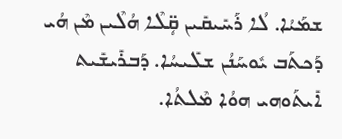ܫܡܰܝܳܐ. ܠܳܐ ܪܰܚܺܝܩܺܝܢ ܩܴ̈ܠܶܐ ܗܳܠܶܝܢ ܡܶܢ ܗܳܝ ܕܰܟܬܰܒ ܝܽܘܚܰܢܳܢ ܫܠܺܝܚܳܐ. ܕܰܒܪܺܝܫܺܝܬ ܐܺܝܬܰܘܗܝ ܗܘܳܐ ܡܶܠܬܳܐ.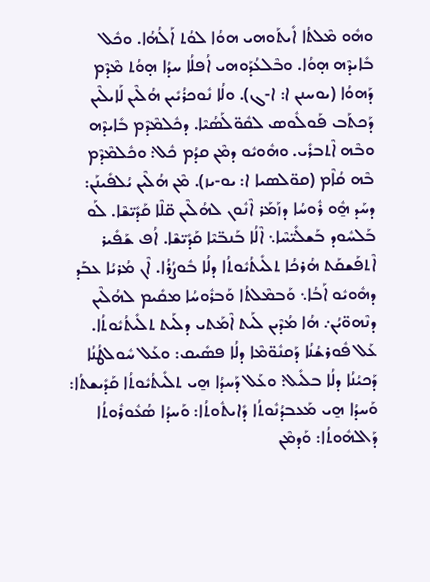ܘܗܽܘ ܡܶܠܬܳܐ ܐܺܝܬܰܘܗܝ ܗܘܳܐ ܠܘܳܬ ܐܰܠܳܗܳܐ. ܘܟܽܠ ܒܺܐܝܕܶܗ ܗ̣ܘܳܐ. ܘܒܶܠܥܳܕܰܘܗܝ ܐܳܦܠܳܐ ܚܕܳܐ ܗ̣ܘܳܬ ܡܶܕܶܡ ܕܰܗܘܳܐ (ܝܘܚܢܢ ܐ: ܐ-ܓ). ܘܠܳܐ ܢܽܘܟܪܳܝܺܝܢ ܗܳܠܶܝܢ ܠܰܐܝܠܶܝܢ ܕܰܟܬܰܒ ܦܰܘܠܽܘܣ ܠܩܽܘ̈ܠܰܣܳܝܶܐ. ܕܟܽܠܡܶܕܶܡ ܒܺܐܝܕܶܗ ܘܒܶܗ ܐܶܬܒܪܺܝ. ܘܗܽܘܝܽܘ ܕܡܶܢ ܩܕܳܡ ܟܽܠ: ܘܟܽܠܡܶܕܶܡ ܒܶܗ ܩܳܐܶܡ (ܩܘ̈ܠܣܝܐ ܐ: ܝܘ-ܝܙ). ܡܶܢ ܗܳܠܶܝܢ ܝܳܠܦܺܝܢܰܢ: ܕܚܰܕ ܗ̱ܽܘ ܪܽܘܚܳܐ ܕܙܰܡܰܪ ܐܶܢܽܘܢ ܠܗܳܠܶܝܢ ܩ̈ܠܶܐ ܩܰܕܺܝ̈ܫܶܐ. ܠܰܘ ܒܰܠܚܽܘܕ ܒܰܫܠܺܝ̈ܚܶܐ܆ ܐܶܠܳܐ ܒܰܢܒ̈ܝܶܐ ܩܰܕܺܝ̈ܫܶܐ. ܐܳܦ ܫܰܦܺܝܪ ܐܶܬܦܰܫܩܰܬ ܗܳܪܟܳܐ ܬܠܺܝܬܳܝܽܘܬܳܐ ܕܠܳܐ ܒܽܘܨܳܪܳܐ. ܐܶܢ ܡܳܪܝܳܐ ܥܒܰܕ ܕܗܽܘܝܽܘ ܐܰܒܳܐ܆ ܘܰܒܡܶܠܬܳܐ ܘܰܒܪܽܘܚܳܐ ܡܩܺܝܡ ܠܗܳܠܶܝܢ ܕܢܶܗܘ̈ܝܳܢ܇ ܗܳܐ ܡܳܕܶܝܢ ܠܰܝܬ ܐܶܡܰܬܝ ܕܠܰܝܬ ܬܠܺܝܬܳܝܽܘܬܳܐ. ܥܰܠ ܦܽܘܪܫܳܢܳܐ ܕܰܩܢܽܘ̈ܡܶܐ ܕܠܳܐ ܦܣܺܝܩ: ܘܥܰܠ ܚܽܘܠܛܳܢܳܐ ܕܰܟܝܳܢܳܐ ܕܠܳܐ ܒܠܺܝܠ: ܘܥܰܠ ܕܰܚܕܳܐ ܗ̱ܝ ܬܠܺܝܬܳܝܽܘܬܳܐ ܩܰܕܺܝܫܬܳܐ: ܘܰܚܕܳܐ ܗ̱ܝ ܡܰܥܒܕܳܢܽܘܬܳܐ ܕܺܐܝܬܽܘܬܳܐ: ܘܰܚܕܳܐ ܣܳܥܽܘܪܽܘܬܳܐ ܕܰܐܠܗܽܘܬܳܐ: ܘܰܕܡܶܢ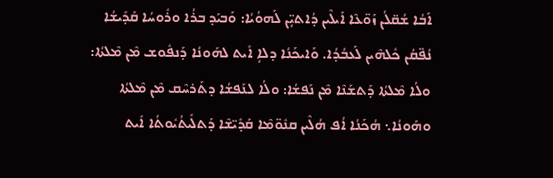ܐܰܒܳܐ ܫܳܩ̈ܠܳܢ ܙܰܘ̈ܥܶܐ ܐܰܝܠܶܝܢ ܕܳܐܬܝܴ̈ܢ ܠܰܗܘܳܝܳܐ: ܘܰܒܝܰܕ ܒܪܳܐ ܘܪܽܘܚܳܐ ܩܰܕܺܝܫܳܐ ܢܳܦ̈ܩܳܢ ܟܽܠܗܶܝܢ ܠܰܥܒܳܕܳܐ. ܘܰܐܝܟܰܢܳܐ ܕܠܐܴ ܐܺܝܬ ܠܗܰܘܢܳܐ ܕܰܢܦܽܘܫ ܡܶܢ ܡܶܠܬܳܐ: ܘܠܳܐ ܡܶܠܬܳܐ ܕܰܬܫܰܢܶܐ ܡܶܢ ܢܰܦܫܳܐ: ܘܠܳܐ ܠܢܰܦܫܳܐ ܕܬܰܪܚܶܩ ܡܶܢ ܡܶܠܬܳܐ ܘܗܰܘܢܳܐ܆ ܗܳܟܰܢܳܐ ܐܳܦ ܗܳܠܶܝܢ ܩܢܽܘ̈ܡܶܐ ܩܰܕܺܝ̈ܫܶܐ ܕܰܬܠܺܝܬܳܝܽܘܬܳܐ ܐܺܝܬ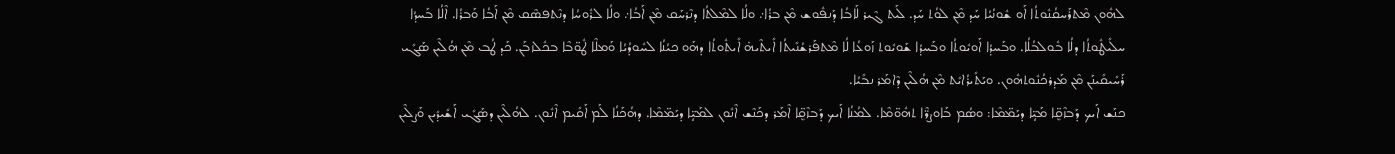ܠܗܽܘܢ ܡܶܬܪܰܚܩܳܢܽܘܬܳܐ ܐܰܘ ܫܽܘܢܳܝܳܐ ܚܰܕ ܡܶܢ ܠܘܳܬ ܚܰܕ. ܠܰܝܬ ܓܶܝܪ ܠܰܐܒܳܐ ܕܰܢܦܽܘܫ ܡܶܢ ܒܪܳܐ܇ ܘܠܳܐ ܠܡܶܠܬܳܐ ܕܢܶܪܚܰܩ ܡܶܢ ܐܰܒܳܐ܇ ܘܠܳܐ ܠܪܽܘܚܳܐ ܕܢܶܬܦܣܶܩ ܡܶܢ ܐܰܒܳܐ ܘܰܒܪܳܐ. ܐܶܠܳܐ ܒܰܚܕܳܐ ܚܠܺܝܛܽܘܬܳܐ ܕܠܳܐ ܒܽܘܠܒܳܠܳܐ. ܘܒܰܚܕܳܐ ܐܰܘܝܽܘܬܳܐ ܘܒܰܚܕܳܐ ܫܰܘܝܽܘܬ ܙܰܘܥܳܐ ܠܳܐ ܡܶܬܦܰܪܫܳܢܺܝܬܳܐ ܐܺܝܬܶܝܗ̇ ܐܺܝܬܽܘܬܳܐ ܕܗܰܘ ܟܝܳܢܳܐ ܠܚܽܘܕܳܝܳܐ ܘܰܡܠܶܐ ܛܽܘ̈ܒܶܐ ܒܟܽܠܙܒܰܢ. ܟܰܕ ܛܳܒ ܡܶܢ ܗܳܠܶܝܢ ܣܰܓܺܝ ܪܰܚܺܝܩܺܝܢܰܢ ܡܶܢ ܡܰܕܪܟܳܢܽܘܬܗܽܘܢ. ܘܝܰܬܺܝܪܳܐܝܺܬ ܡܶܢ ܗܳܠܶܝܢ ܕܶܐܡܰܪ ܢܒܺܝܳܐ.
ܟܢܰܫ ܐܰܝܟ ܕܰܒܙܶܩܷ̈ܐ ܡܰܝܴ̈ܐ ܕܝܰܡ̈ܡܶܐ: ܘܣܳܡ ܒܰܐܘܨܪ̈ܶܐ ܬܗܽܘ̈ܡܶܐ. ܠܡܳܢܳܐ ܐܰܝܟ ܕܰܒܙܶܩܷ̈ܐ ܐܶܡܰܪ ܕܟܰܢܶܫ ܐܶܢܽܘܢ ܠܡܰܝܴ̈ܐ ܕܝܰܡ̈ܡܶܐ. ܕܗܳܟܰܢܳܐ ܠܰܡ ܐܰܩܺܝܡ ܐܶܢܽܘܢ. ܠܗܳܠܶܝܢ ܕܣܰܓܺܝ ܐܰܫܺܝܕܺܝܢ ܘܰܨܠܶܝܢ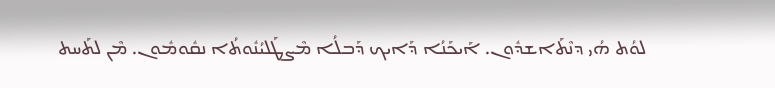ܠܘܳܬ ܗܳܝ ܕܢܶܬܰܐܫܕܽܘܢ. ܐܰܝܟܰܢܳܐ ܕܰܐܝܟ ܕܰܒܠܳܐ ܡܶܨܛܰܠܝܳܢܽܘܬܳܐ ܢܩܽܘܡܽܘܢ. ܡܶܢ ܠܬܰܚܬ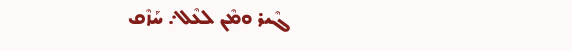ܓܶܝܪ ܘܡܶܢ ܠܥܶܠ܇ ܚܰܙܶܩ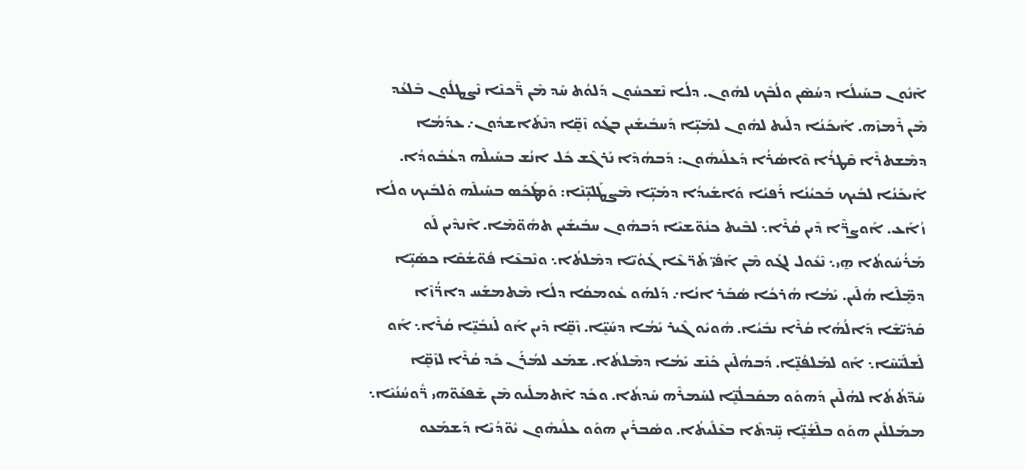ܐܶܢܽܘܢ ܒܚܰܝܠܳܐ ܕܚܳܣܶܢ ܘܠܳܒܶܟ ܠܗܽܘܢ. ܕܠܳܐ ܢܶܫܟܚܽܘܢ ܕܰܠܘܳܬ ܚܰܕ ܡܶܢ ܪ̈ܶܟܢܶܐ ܢܶܨܛܠܽܘܢ ܒܶܠܥܳܕ ܡܶܢ ܪܶܡܙܶܗ. ܐܰܝܟܰܢܳܐ ܕܠܰܝܬ ܠܗܽܘܢ ܠܡܰܝܴ̈ܐ ܕܰܚܒܺܝܫܺܝܢ ܒܓܰܘ ܙܶܩܷ̈ܐ ܕܢܶܬܰܐܫܕܽܘܢ܇ ܥܕܰܡܳܐ ܕܡܶܫܬܪܶܐ ܩܶܛܪܳܐ ܘܶܐܣܳܪܳܐ ܕܰܥܠܰܝܗܽܘܢ: ܕܰܒܗܳܕܶܐ ܢܰܪܓܶܫ ܟܽܠ ܐܢܳܫ ܒܚܰܝܠܶܗ ܕܥܳܒܽܘܕܳܐ. ܐܰܝܟܰܢܳܐ ܠܒܺܝܟ ܒܰܟܝܳܢܳܐ ܪܰܦܝܳܐ ܘܰܐܫܺܝܕܳܐ ܕܡܰܝܴ̈ܐ ܡܶܨܛܰܠܝܴ̈ܢܶܐ: ܘܰܡܛܰܟܰܣ ܒܚܰܝܠܶܗ ܘܰܠܒܺܝܟ ܘܠܳܐ ܙܳܐܰܥ. ܐܰܘܨܪ̈ܶܐ ܕܶܝܢ ܩܳܪܶܐ܆ ܠܒܶܝܬ ܟܢܽܘ̈ܫܝܶܐ ܕܰܒܗܽܘܢ ܚܒܺܝܫܺܝܢ ܬܗܽܘ̈ܡܶܐ. ܐܶܢܕܶܝܢ ܠܰܘ ܡܰܪܳܚܽܘܬܳܐ ܗ̱ܝ܆ ܢܶܥܽܘܠ ܠܓܰܘ ܡܶܢ ܐܰܦܰܝ̈ ܬܰܪ̈ܥܶܐ ܓܰܘܳܝ̈ܐ ܕܡܶܠܬܳܐ܆ ܘܢܶܒܥܶܐ ܦܽܘ̈ܫܳܩܶܐ ܟܣܰܝܴ̈ܐ ܕܡܷ̈ܠܶܐ ܗܳܠܶܝܢ. ܝܰܡܳܐ ܗܳܪܟܳܐ ܣܳܒܰܪ ܐܢܳܐ܇ ܕܰܠܗܰܘ ܥܽܘܡܩܳܐ ܕܠܳܐ ܡܶܬܡܫܰܚ ܕܐܪ̈ܳܙܶܐ ܩܰܕܺܝ̈ܫܶܐ ܕܰܐܠܳܗܳܐ ܩܳܪܶܐ ܢܒܺܝܳܐ. ܗܽܘܝܽܘ ܓܶܝܪ ܝܰܡܳܐ ܕܚܰܝܷ̈ܐ. ܙܶܩܷ̈ܐ ܕܶܝܢ ܐܰܘ ܠܰܢܒܺܝܷ̈ܐ ܩܳܪܶܐ܆ ܐܰܘ ܠܰܫܠܺܝ̈ܚܶܐ܆ ܐܰܘ ܠܡܰܠܦܳܢܷ̈ܐ. ܕܰܒܗܳܠܶܝܢ ܟܰܢܶܫ ܝܰܡܳܐ ܕܡܶܠܬܳܐ. ܫܡܰܥ ܠܡܳܪܰܢ ܟܰܕ ܩܳܪܶܐ ܠܙܶܩܷ̈ܐ ܚܰܕ̈ܬܳܬܳܐ ܠܗܳܠܶܝܢ ܕܰܗܘܰܘ ܡܩܰܒܠܳܢܷ̈ܐ ܠܚܰܡܪܶܗ ܚܰܕܬܳܐ. ܘܟܰܕ ܐܶܬܡܠܺܝܘ ܡܶܢ ܫܶܦܥܰܘ̈ܗܝ ܪ̈ܽܘܚܳܢܳܝܶܐ܆ ܡܡܰܠܠܺܝܢ ܗܘܰܘ ܒܠܶܫܳܢܷ̈ܐ ܚܱ̈ܕܬܶܐ ܒܥܶܠܺܝܬܳܐ. ܘܣܳܒܪܺܝܢ ܗܘܰܘ ܥܠܰܝܗܽܘܢ ܝܽܘ̈ܕܳܝܶܐ ܕܰܫܡܰܥܘ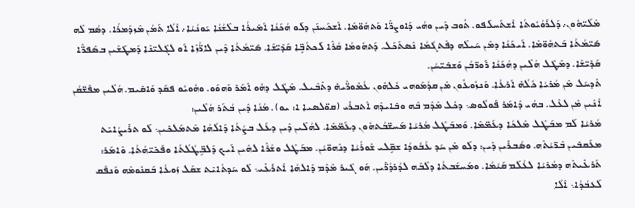ܡܶܠܰܝ̈ܗܽܘܢ܇ ܕܰܠܪܰܘܳܝܽܘܬܳܐ ܐܶܫܬܰܚܠܰܦܘ. ܬܽܘܒ ܕܶܝܢ ܘܗܳܝ ܕܰܐܘܨܪ̈ܶܐ ܘܰܬܗܽܘ̈ܡܶܐ. ܐܶܫܟܰܚܢܰܢ ܕܠܰܘ ܗܳܟܰܢܳܐ ܐܰܡܺܝܪܳܐ ܒܠܶܫܳܢܳܐ ܝܰܘܢܳܝܳܐ܇ ܐܶܠܳܐ ܬܰܡܳܢ ܡܶܙܕܰܡܪܳܐ. ܕܣܳܡ ܠܶܗ ܣܺܝ̈ܡܳܬܳܐ ܒܰܬܗܽܘ̈ܡܶܐ. ܐܰܝܟܰܢܳܐ ܕܡܶܢ ܚܰܝܠܶܗ ܕܦܶܬܓܳܡܳܐ ܢܶܣܬܰܟܰܠ. ܕܰܬܗܽܘܡܳܐ ܩܳܪܶܐ ܠܰܟܬܳܒܷ̈ܐ ܩܰܕܺܝ̈ܫܶܐ. ܣܺܝ̈ܡܳܬܳܐ ܕܶܝܢ ܠܐܪ̈ܳܙܶܐ ܐܰܘ ܠܓܶܠܝ̈ܢܶܐ ܕܰܡܛܰܫܶܝܢ ܒܣܶܦܪ̈ܶܐ ܩܰܕܺܝ̈ܫܶܐ. ܕܡܶܛܽܠ ܗܳܠܶܝܢ ܕܗܳܟܰܢܳܐ ܪܰܘܪ̈ܒܳܢ ܘܰܫܒܺܝ̈ܚܳܢ.
ܬܶܕܚܰܠ ܡܶܢ ܡܳܪܝܳܐ ܟܽܠܳܗ̇ ܐܰܪܥܳܐ. ܘܰܢܙܽܘܥܽܘܢ ܡܶܢ ܩܕܳܡܰܘܗܝ ܟܽܠܗܽܘܢ ܥܳܡܽܘܪ̈ܶܝܗ̇ ܕܬܺܒܶܝܠ. ܡܶܛܽܠ ܕܗܽܘ ܐܶܡܰܪ ܘܰܗܘܰܘ. ܘܗܽܘܝܽܘ ܦܩܰܕ ܘܰܐܩܺܝܡ. ܗܳܠܶܝܢ ܡܦܰܫ̈ܩܳܢ ܐܶܢܶܝܢ ܡܶܢ ܠܥܶܠ. ܒܗܳܝ ܕܶܐܡܰܪ ܦܰܘܠܽܘܣ܆ ܕܟܽܠ ܡܶܕܶܡ ܒܶܗ ܘܒܺܐܝܕܶܗ ܐܶܬܒܪܺܝ (ܩܘ̈ܠܣܝܐ ܐ: ܝܘ). ܡܳܢܳܐ ܕܶܝܢ ܒܳܬܰܪ ܗܳܠܶܝܢ:
ܡܳܪܝܳܐ ܠܰܡ ܡܒܰܛܶܠ ܡܶܠܟܳܐ ܕܥܰܡ̈ܡܶܐ. ܘܰܡܒܰܛܶܠ ܡܳܪܝܳܐ ܡܰܚܫ̈ܒܳܬܗܽܘܢ ܕܥܰܡ̈ܡܶܐ. ܠܗܳܠܶܝܢ ܕܶܝܢ ܕܥܰܠ ܒܨܳܬܳܐ ܕܰܐܠܳܗܳܐ ܡܶܬܡܰܠܟܺܝܢ܆ ܠܰܘ ܬܪܺܝܨܳܐܝܺܬ ܡܥܰܩܒܺܝܢ ܒܶܪ̈ܝܳܬܶܗ. ܘܣܳܒܪܺܝܢ ܕܶܝܢ: ܕܠܰܘ ܡܶܢ ܚܰܕ ܥܳܒܽܘܕܳܐ ܫܩܱ̈ܠܝ ܫܽܘܪܳܝܳܐ ܕܢܶܗܘ̈ܝܳܢ. ܡܒܰܛܶܠ ܘܫܳܪܶܐ ܠܗܶܝܢ ܐܰܝܟ ܕܰܠܒܱ̈ܛܳܠܳܬܳܐ ܘܦܰܟܺܝ̈ܗܳܬܳܐ. ܘܶܐܡܰܪ:
ܬܰܪܥܺܝܬܶܗ ܕܡܳܪܝܳܐ ܠܥܳܠܰܡ ܩܰܝܳܡܳܐ. ܘܡܰܚܫܰܒܬܳܐ ܕܠܶܒܶܗ ܠܕܳܪܕܳܪ̈ܺܝܢ. ܗܰܘ ܓܶܝܪ ܡܶܕܶܡ ܕܰܐܠܗܳܐ ܐܶܬܪܰܥܺܝ܆ ܠܰܘ ܚܰܕܬܳܐܝܺܬ ܫܩܰܠ ܙܰܘܥܳܐ ܒܰܩܢܽܘܡܶܗ ܘܰܢܦܰܩ ܠܰܥܒܳܕܳܐ܆ ܐܶܠܳܐ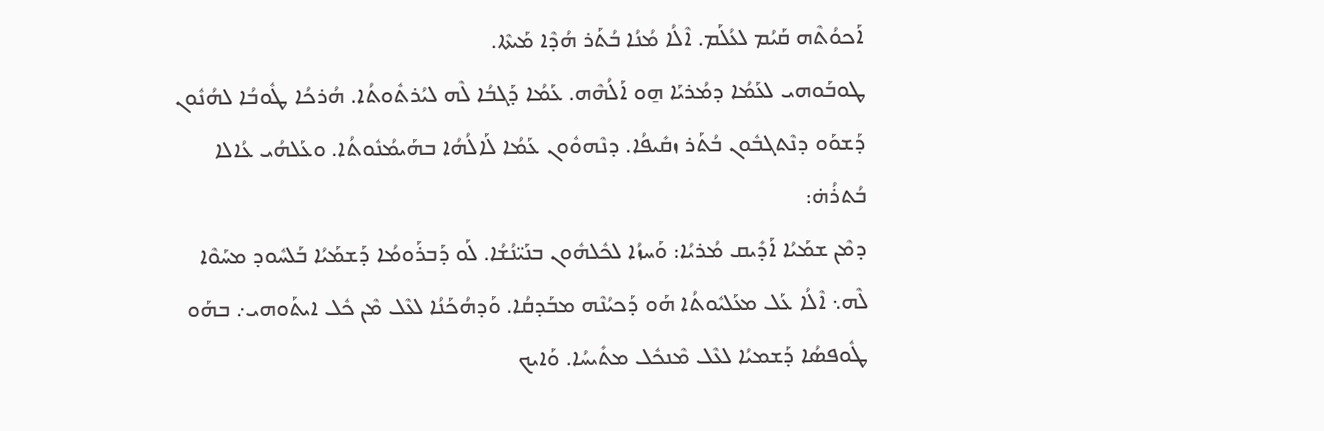ܐܰܟܘܳܬܶܗ ܩܰܝܳܡ ܠܥܳܠܰܡ. ܐܶܠܳܐ ܡܳܢܳܐ ܒܳܬܰܪ ܗܳܕܶܐ ܡܰܝܬܶܐ.
ܛܘܒܰܘܗܝ ܠܥܰܡܳܐ ܕܡܳܪܝܰܐ ܗ̱ܘ ܐܰܠܳܗܶܗ. ܥܰܡܳܐ ܕܰܓܒܳܐ ܠܶܗ ܠܝܳܪܬܽܘܬܳܐ. ܗܳܪܟܳܐ ܛܽܘܒܳܐ ܠܗܳܢܽܘܢ ܕܰܫܘܰܘ ܕܢܶܬܓܒܽܘܢ ܒܳܬܰܪ ܙܩܺܝܦܳܐ. ܕܢܶܗܘܽܘܢ ܥܰܡܳܐ ܠܰܐܠܳܗܳܐ ܒܗܰܝܡܳܢܽܘܬܳܐ. ܘܥܰܠܗܳܝ ܥܳܐܠܐ ܒܳܬܪܳܗ̇:
ܕܡܶܢ ܫܡܰܝܳܐ ܐܰܕܺܝܩ ܡܳܪܝܳܐ: ܘܰܚܙܳܐ ܠܟܽܠܗܽܘܢ ܒܢܰܝ̈ܢܳܫܳܐ. ܠܰܘ ܕܰܒܪܰܘܡܳܐ ܕܰܫܡܰܝܳܐ ܒܰܠܚܽܘܕ ܡܚܰܘܶܐ ܠܶܗ܆ ܐܶܠܳܐ ܥܰܠ ܡܥܰܠܝܽܘܬܳܐ ܗܰܘ ܕܰܟܝܳܢܶܗ ܡܒܰܕܩܳܐ. ܘܰܕܗܳܟܰܢܳܐ ܠܥܶܠ ܡܶܢ ܟܽܠ ܐܝܬܰܘܗܝ܇ ܒܗܰܘ ܛܽܘܦܣܳܐ ܕܰܫܡܝܳܐ ܠܥܶܠ ܡܶܢܟܽܠ ܡܬܺܝܚܳܐ. ܘܰܐܝܟ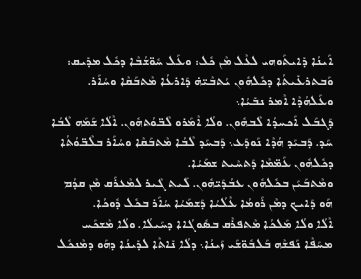ܐܰܝܢܳܐ ܕܺܐܝܬܰܘܗܝ ܠܥܶܠ ܡܶܢ ܟܽܠ: ܘܥܰܠ ܚܽܘ̈ܫܳܒܶܐ ܕܟܽܠ ܡܕܺܝܩ: ܘܰܒܬܪܥܺܝܬܳܐ ܕܟܽܠܗܽܘܢ ܝܳܬܒܶܝ̈ܗ̇ ܕܰܐܪܥܳܐ ܡܶܬܒܰܩܶܐ ܘܚܳܐܰܪ. ܘܥܰܠܗܳܕܶܐ ܐܶܡܪ ܢܒܺܝܳܐ܆
ܕܰܓܒܰܠ ‌ܐܰܟܚܕܳܐ ܠܶܒܗܽܘܢ. ܘܠܳܐ ܐܶܡܰܪܘ ܠܶܒ̈ܘܳܬܗܽܘܢ. ܐܶܠܳܐ ܫܰܡܰܗ ܠܶܒܳܐ ܚܰܕ. ܕܰܒܝܰܕ ܗܳܕܶܐ ܢܰܘܕܰܥ܆ ܕܰܒܚܰܕ ܠܶܒܳܐ ܡܶܬܒܰܩܶܐ ܘܚܳܐܰܪ ܒܠܶܒ̈ܘܳܬܳܐ ܕܟܽܠܗܽܘܢ ܥܰܡ̈ܡܶܐ ܕܰܬܚܶܝܬ ܫܡܰܝܳܐ.
ܘܡܶܬܒܰܝܰܢ ܒܟܽܠܗܽܘܢ ܥܒܳܕܰܝ̈ܗܽܘܢ. ܠܰܝܬ ܓܶܝܪ ܠܡܶܥܪܰܩ ܡܶܢ ܩܕܳܡ ܗܰܘ ܕܰܐܝܟ ܕܡܶܢ ܪܰܘܡܳܐ ܥܶܠܳܝܳܐ ܕܰܫܡܰܝܳܐ ܚܳܐܰܪ ܒܟܽܠ ܕܽܘܟܳܐ.
ܐܶܠܳܐ ܘܠܳܐ ܡܰܠܟܳܐ ܡܶܬܦܪܶܩ ܒܣܽܘܓܳܐܐ ܕܚܰܝܠܳܐ. ܘܠܳܐ ܡܶܫܟܰܚ ܡܚܰܦܶܐ ܢܰܦܫܶܗ ܒܰܠܒܽܘ̈ܫܰܝ ܙܰܝܢܳܐ܆ ܕܠܳܐ ܢܺܐܬܶܐ ܠܕܺܝܢܳܐ ܕܗܰܘ ܕܡܶܢܟܽܠ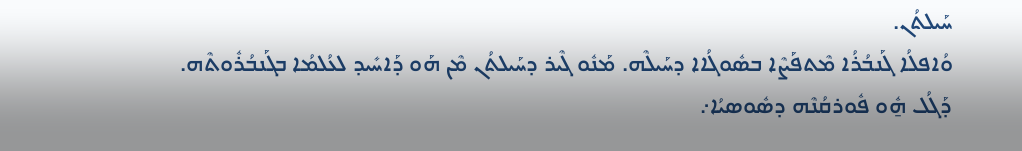ܚܰܝܠܬܳܢ.
ܘܳܐܦܠܳܐ ܓܰܢܒܳܪܳܐ ܡܶܬܦܰܨܶܐ ܒܣܽܘܓܳܐܐ ܕܚܰܝܠܶܗ. ܡܰܢܽܘ ܓܶܝܪ ܕܚܰܝܠܬܳܢ ܡܶܢ ܗܰܘ ܕܰܐܚܺܝܕ ܠܥܳܠܡܳܐ ܒܓܰܢܒܳܪܽܘܬܶܗ.
ܕܰܓܳܠ ܗ̱ܽܘ ܦܽܘܪܩܳܢܶܗ ܕܣܽܘܣܝܳܐ܇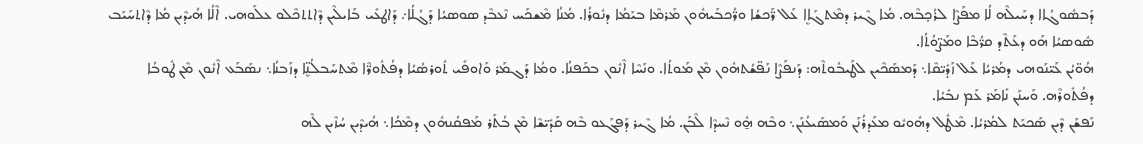ܕܰܒܣܽܘܓܳܐܐ ܕܚܰܝܠܶܗ ܠܳܐ ܡܦܰܨܶܐ ܠܪܳܟ̣ܒܶܗ. ܡܳܐ ܓܶܝܪ ܕܡܶܬܓܰܐܷܐ ܥܰܠ ܪ̈ܰܟܫܳܐ ܘܪ̈ܳܟܒܰܝܗܽܘܢ ܡܰܪܡܶܐ ܒܝܰܡܳܐ ܕܢܽܘܪܳܐ. ܡܳܢܳܐ ܡܶܫܟܰܚ ܢܶܥܒܶܕ ܣܘܣܝܳܐ ܕܰܓܳܠܳܐ܇ ܕܰܐܛܥܺܝ ܒܰܐܝܠܶܝܢ ܕܶܐܬܬܟܶܠܘ ܥܠܰܘܗܝ. ܐܶܠܳܐ ܗܳܝܕܶܝܢ ܡܳܐ ܕܶܐܬܚܰܝܰܒ ܣܽܘܣܝܳܐ ܗܰܘ ܕܥܰܬܶܕ ܩܪ̈ܳܒܶܐ ܘܡܰܨ̈ܘܳܬܳܐ.
ܗܳܘ̈ܝܳܢ ܥܰܝ̈ܢܰܘܗܝ ܕܡܳܪܝܳܐ ܥܰܠ ܙܰܕܺܝ̈ܩܶܐ܆ ܕܰܡܣܰܟܶܝܢ ܠܛܰܝܒܽܘܬܶܗ: ܕܰܢܦܰܨܶܐ ܢܰܦ̈ܫܳܬܗܽܘܢ ܡܶܢ ܡܰܘܬܳܐ. ܘܢܰܚܶܐ ܐܶܢܽܘܢ ܒܟܰܦܢܳܐ. ܘܡܳܐ ܕܰܓܡܰܪ ܘܰܐܘܦܺܝ ܬܽܘܪܣܳܝܳܐ ܕܦܳܬܽܘܪ̈ܶܐ ܡܶܬܚܰܒܠܳܢܷ̈ܐ ܕܙܰܒܢܳܐ܆ ܢܣܰܒܰܥ ܐܶܢܽܘܢ ܡܶܢ ܛܽܘܒܳܐ ܕܦܳܬܽܘܪܶܗ. ܘܰܚܢܰܢ ܢܺܐܡܰܪ ܥܰܡ ܢܒܺܝܳܐ.
ܢܰܦܫܰܢ ܕܶܝܢ ܣܰܟܝܰܬ ܠܡܳܪܝܳܐ. ܡܶܛܽܠ ܕܗܽܘܝܽܘ ܡܥܰܕܪܳܢܰܢ ܘܰܡܣܰܝܥܳܢܰܢ܆ ܘܒܶܗ ܗ̱ܽܘ ܢܶܚܕܶܐ ܠܶܒܰܢ. ܡܳܐ ܓܶܝܪ ܕܰܦܓܰܥܘ ܒܶܗ ܩܰܕܺܝ̈ܫܶܐ ܡܶܢ ܒܳܬܰܪ ܡܰܦܩܳܢܗܽܘܢ ܕܡܶܟܳܐ܆ ܗܳܝܕܶܝܢ ܚܳܙܶܝܢ ܠܶܗ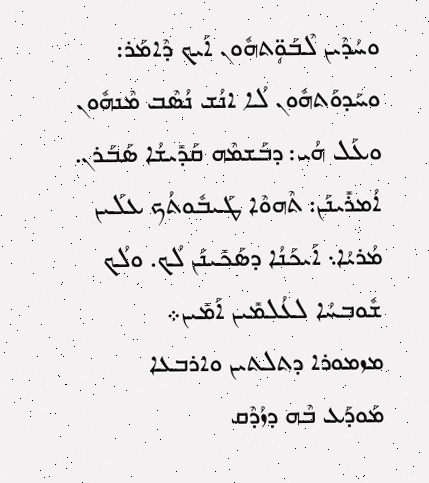ܘܚܳܕܶܝܢ ܠܶܒܰܘܴ̈ܬܗܽܘܢ ܐܰܝܟ ܕܶܐܡܰܪ: ܘܚܰܕܘܰܬܗܽܘܢ ܠܳܐ ܐܢܳܫ ܢܳܣܶܒ ܡܶܢܗܽܘܢ
ܘܥܰܠ ܗܳܝ: ܕܒܰܫܡܶܗ ܩܰܕܺܝܫܳܐ ܣܰܒܰܪܢ. ܐܳܡܪܺܝܢܰܢ: ܬܶܗܘܶܐ ܛܰܝܒܽܘܬܳܟ ܥܠܰܝܢ ܡܳܪܝܳܐ܆ ܐܰܝܟܰܢܳܐ ܕܣܰܟܺܝܢܰܢ ܠܳܟ. ܘܠܳܟ ܫܽܘܒܚܳܐ ܠܥܳܠܡܺܝܢ ܐܰܡܺܝܢ܀
ܡܙܡܘܪܐ ܕܬܠܬܝܢ ܘܐܪܒܥܐ
ܡܰܘܕܰܥ ܒܶܗ ܕܙܳܕܶܩ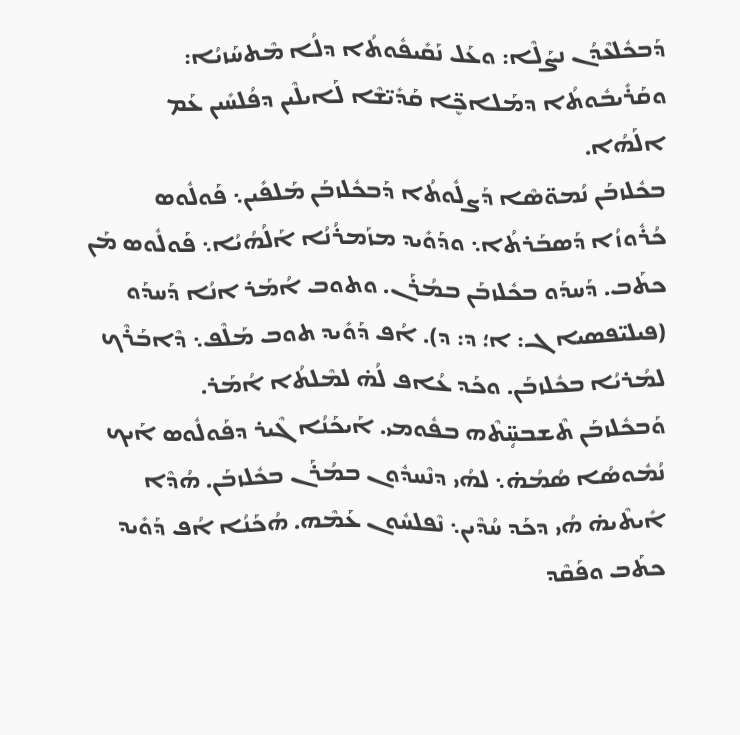ܕܰܒܟܽܠܥܶܕܳܢ ܢܨܰܠܶܐ: ܘܥܰܠ ܢܰܩܺܝܦܽܘܬܳܐ ܕܠܳܐ ܡܶܬܚܰܙܝܳܐ: ܘܩܰܪܺܝܒܽܘܬܳܐ ܕܡܰܠܐܟܷ̈ܐ ܩܰܕܺܝ̈ܫܶܐ ܠܰܐܝܠܶܝܢ ܕܦܳܠܚܺܝܢ ܥܰܡ ܐܠܰܗܳܐ.
ܒܟܽܠܙܒܰܢ ܢܳܡܘ̈ܣܶܐ ܕܰܨܠܽܘܬܳܐ ܕܰܒܟܽܠܙܒܰܢ ܡܰܠܦܺܝܢ܆ ܦܰܘܠܽܘܣ ܟܳܪܽܘܙܳܐ ܕܰܣܒܰܪܬܳܐ܆ ܘܕܰܘܺܝܕ ܡܙܰܡܪܳܢܳܐ ܐܰܠܳܗܳܝܳܐ܆ ܦܰܘܠܽܘܣ ܡܰܢ ܟܬܰܒ. ܕܰܚܕܰܘ ܒܟܽܠܙܒܰܢ ܒܡܳܪܰܢ. ܘܬܘܒ ܐܳܡܰܪ ܐܢܳܐ ܕܰܚܕܰܘ (ܦܝܠܝ̈ܦܣܝܐ ܓ: ܐ؛ ܕ: ܕ). ܐܳܦ ܕܰܘܺܝܕ ܬܘܒ ܡܰܠܶܦ܆ ܕܶܐܒܰܪܶܟ ܠܡܳܪܝܳܐ ܒܟܽܠܙܒܰܢ. ܘܟܰܕ ܥܳܐܦ ܠܳܗ̇ ܠܡܶܠܬܳܐ ܐܳܡܰܪ.
ܘܰܒܟܽܠܙܒܰܢ ܬܶܫܒܚܴ̈ܬܶܗ ܒܦܽܘܡܝ. ܐܰܝܟܰܢܳܐ ܓܶܝܪ ܕܦܰܘܠܽܘܣ ܐܰܝܟ ܢܳܡܽܘܣܳܐ ܣܳܡܳܗ̇܆ ܠܗܳܝ ܕܢܶܚܕܽܘܢ ܒܡܳܪܰܢ ܒܟܽܠܙܒܰܢ. ܗܳܕܶܐ ܐܺܝܬܶܝܗ̇ ܗܳܝ ܕܟܰܕ ܚܳܕܶܝܢ܆ ܢܶܦܠܚܽܘܢ ܥܰܡܶܗ. ܗܳܟܰܢܳܐ ܐܳܦ ܕܰܘܺܝܕ ܟܬܰܒ ܘܦܰܩܶܕ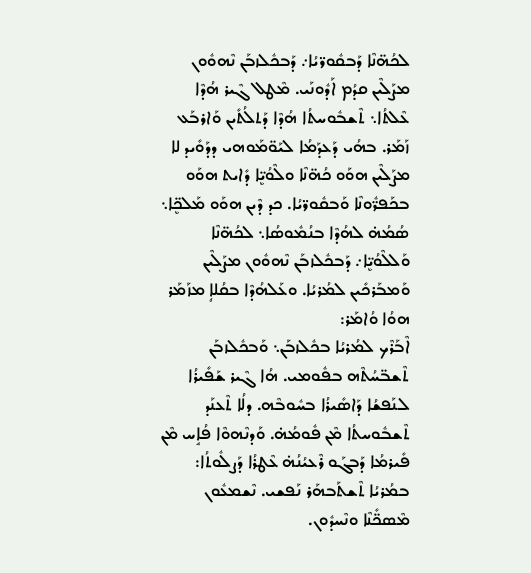ܠܟܳܗ̈ܢܶܐ ܕܰܒܩܽܘܪ̈ܝܳܐ܇ ܕܰܒܟܽܠܙܒܰܢ ܢܶܗܘܽܘܢ ܡܨܰܠܶܝܢ ܩܕܳܡ ܐܰܕܽܘܢܰܝ. ܡܶܛܠ ܓܶܝܪ ܗܳܕܶܐ ܥܶܠܬܳܐ܆ ܬܶܫܒܽܘܚܬܳܐ ܗܳܕܶܐ ܕܰܬܠܳܬܺܝܢ ܘܰܐܪܒܰܥ ܙܰܡܰܪ. ܒܗܳܝ ܕܰܥܕܰܡܳܐ ܠܝܰܘ̈ܡܰܘܗܝ ܕܕܰܘܺܝܕ ܠܐ ܡܨܰܠܶܝܢ ܗܘܰܘ ܟܳܗ̈ܢܶܐ ܘܠܶܘܳܝܷ̈ܐ ܕܺܐܝܬ ܗܘܰܘ ܒܟܰܦܪ̈ܽܘܢܶܐ ܘܰܒܩܽܘܪ̈ܝܳܐ. ܟܕ ܕܶܝܢ ܗܘܰܘ ܡܰܠܟܷ̈ܐ܆ ܣܳܡܳܗ̇ ܠܗܳܕܶܐ ܒܢܳܡܽܘܣܳܐ܆ ܠܟܳܗ̈ܢܶܐ ܘܰܠܠܶܘܳܝܷ̈ܐ܇ ܕܰܒܟܽܠܙܒܰܢ ܢܶܗܘܽܘܢ ܡܨܰܠܶܝܢ ܘܰܡܒܰܪܟܺܝܢ ܠܡܳܪܝܳܐ. ܘܥܰܠܗܳܕܶܐ ܒܩܳܠܐܴ ܡܙܰܡܰܪ ܗܘܳܐ ܘܳܐܡܰܪ:
ܐܶܒܰܪܶܟ ܠܡܳܪܝܳܐ ܒܟܽܠܙܒܰܢ܆ ܘܰܒܟܽܠܙܒܰܢ ܬܶܫܒ̈ܚܳܬܶܗ ܒܦܽܘܡܝ. ܗܳܐ ܓܶܝܪ ܫܰܦܺܝܪܳܐ ܠܢܰܦܫܳܐ ܕܰܐܣܺܝܪܳܐ ܒܚܽܘܒܶܗ. ܕܠܳܐ ܬܶܥܢܰܕ ܬܶܫܒܽܘܚܬܳܐ ܡܶܢ ܦܽܘܡܳܗ̇. ܘܰܕܢܶܗܘܶܐ ܦܳܐܱܚ ܡܶܢ ܦܺܝܪܡܳܐ ܕܰܒܓܰܘ ܪܶܥܝܳܢܳܗ̇ ܥܶܛܪܳܐ ܕܰܨܠܽܘܬܳܐ:
ܒܡܳܪܝܳܐ ܬܶܫܬܰܒܗܰܪ ܢܰܦܫܝ. ܢܶܫܡܥܽܘܢ ܡܶܣܟ̈ܺܢܶܐ ܘܢܶܚܕܽܘܢ.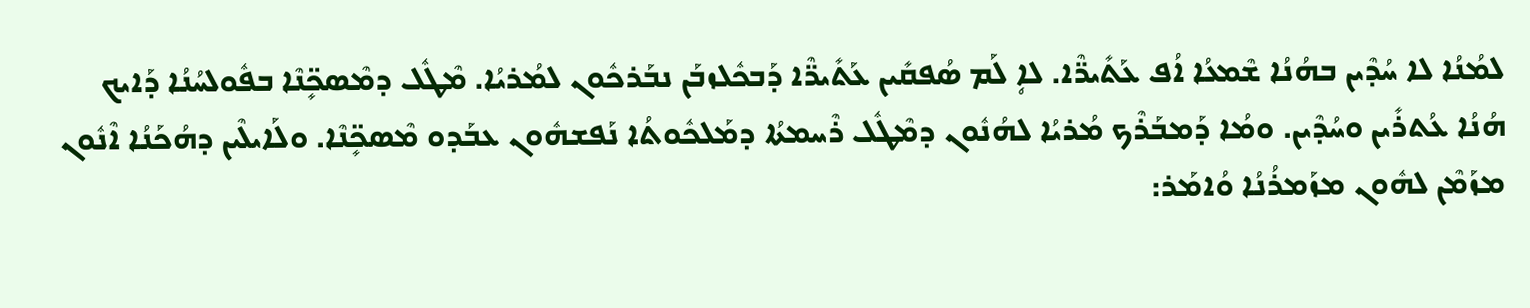ܠܡܳܢܳܐ ܠܐ ܚܳܕܶܝܢ ܒܗܳܢܳܐ ܫܶܡܥܳܐ ܐܳܦ ܥܰܬܺܝܪ̈ܶܐ. ܠܐܴ ܠܰܡ ܣܳܦܩܺܝܢ ܥܰܬܺܝܪ̈ܶܐ ܕܰܒܟܽܠܙܒܰܢ ܢܒܰܪܟܽܘܢ ܠܡܳܪܝܳܐ. ܡܶܛܽܠ ܕܡܶܣܟܻ̈ܢܶܐ ܒܦܽܘܠܚܳܢܳܐ ܕܰܐܝܟ ܗܳܢܳܐ ܥܳܬܪܺܝܢ ܘܚܳܕܶܝܢ. ܘܡܳܐ ܕܰܡܒܰܪܶܟ ܡܳܪܝܳܐ ܠܗܳܢܽܘܢ ܕܡܶܛܽܠ ܪܶܚܡܬܳܐ ܕܡܰܠܟܽܘܬܳܐ ܢܰܦܫܗܽܘܢ ܥܒܰܕܘ ܡܶܣܟܻ̈ܢܶܐ. ܘܠܰܐܝܠܶܝܢ ܕܗܳܟܰܢܳܐ ܐܶܢܽܘܢ ܡܙܰܡܶܢ ܠܗܽܘܢ ܡܙܰܡܪܳܢܳܐ ܘܳܐܡܰܪ: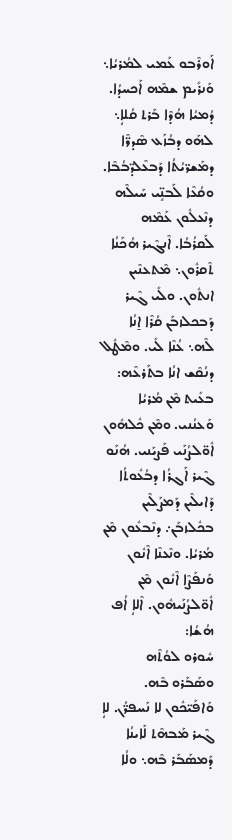ܐܰܘܪܶܒܘ ܥܰܡܝ ܠܡܳܪܝܳܐ܆ ܘܰܢܪܺܝܡ ܫܡܶܗ ܐܰܟܚܕܳܐ. ܕܳܡܝܳܐ ܗܳܕܶܐ ܒܰܪܬ ܩܳܠܐܴ܆ ܠܗܰܘ ܕܒܳܙܰܥ ܣܶܕܪ̈ܶܐ ܕܡܰܫܪ̈ܝܳܬܳܐ ܕܰܒܥܶܠܕ̈ܒܳܒܶܐ. ܘܩܳܥܶܐ ܠܰܒܢܱ̈ܝ ܚܰܝܠܶܗ ܕܢܶܥܠܽܘܢ ܥܰܡܶܗ ܠܰܩܪܳܒܳܐ. ܐܶܢܓܶܝܪ ܗܳܟܰܢܳܐ ܬܶܩܪܽܘܢ܆ ܡܶܬܥܢܶܝܢ ܐܢܬܽܘܢ. ܘܠܺܝ ܓܶܝܪ ܕܰܒܟܠܙܒܰܢ ܩܳܪܶܐ ܐ̱ܢܳܐ ܠܶܗ܆ ܥܳܢܶܐ ܠܺܝ. ܘܡܶܛܽܠ ܕܢܳܩܶܫ ܐܢܳܐ ܒܬܰܪܥܶܗ:
ܒܥܺܝܬ ܡܶܢ ܡܳܪܝܳܐ ܘܰܥܢܳܢܝ. ܘܡܶܢ ܟܽܠܗܽܘܢ ܐܽܘ̈ܠܨܳܢܰܝ ܦܰܨܝܰܢܝ. ܗܳܢܰܘ ܓܶܝܪ ܐܰܓܪܳܐ ܕܒܳܥܽܘܬܳܐ ܕܰܐܝܠܶܝܢ ܕܰܡܨܰܠܶܝܢ ܒܟܽܠܙܒܰܢ܇ ܕܢܶܒܥܽܘܢ ܡܶܢ ܡܳܪܝܳܐ. ܘܢܶܥܢܶܐ ܐܶܢܽܘܢ ܘܰܢܦܰܨܶܐ ܐܶܢܽܘܢ ܡܶܢ ܐܽܘ̈ܠܨܳܢܰܝܗܽܘܢ. ܐܶܠܐܴ ܐܳܦ ܗܳܫܳܐ:
ܚܽܘܪܘ ܠܘܳܬܶܗ ܘܣܰܒܰܪܘ ܒܶܗ. ܘܰܐܦܰܝ̈ܟܽܘܢ ܠܐ ܢܰܚܦܪ̈ܳܢ. ܠܐܴ ܓܶܝܪ ܡܰܒܗܶܬ ܠܰܐܝܢܳܐ ܕܰܡܣܰܒܰܪ ܒܶܗ܆ ܘܠܳܐ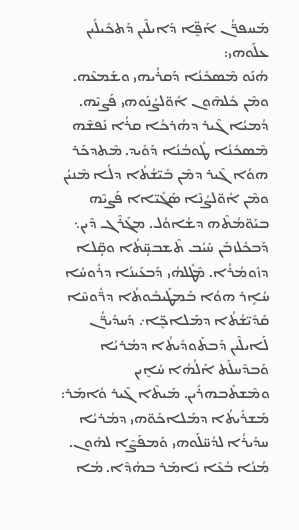ܡܰܚܦܪ̈ܳܢ ܐܰܦܷ̈ܐ ܕܰܐܝܠܶܝܢ ܕܰܬܟܺܝܠܺܝܢ ܥܠܰܘܗܝ:
ܗܳܢܰܘ ܡܶܣܟܺܢܳܐ ܕܰܩܪܳܝܗܝ ܘܫܰܡܥܶܗ. ܘܡܶܢ ܟܽܠܗܶܘܢ ܐܽܘ̈ܠܨܳܢܰܘܗܝ ܦܰܨܝܶܗ. ܕܳܡܝܳܐ ܓܶܝܪ ܕܗܳܪܟܳܐ ܩܪܳܐ ܢܰܦܫܶܗ ܡܶܣܟܺܢܳܐ ܛܽܘܒܳܢܳܐ ܕܰܘܺܝܕ. ܡܶܬܕܟܰܪ ܗܘܳܐ ܓܶܝܪ ܕܡܶܢ ܒܺܝ̈ܫܳܬܳܐ ܕܠܳܐ ܡܶܢܝܳܢ ܘܡܶܢ ܐܽܘ̈ܠܨܳܢܶܐ ܣܰܓܺܝ̈ܐܐ ܦܰܨܝܶܗ ܒܝܰܘ̈ܡܳܬܶܗ ܕܫܳܐܘܳܠ. ܡܓܰܪܶܓ ܕܶܝܢ܆ ܕܰܒܟܽܠܙܒܰܢ ܚܰܝܳܒ ܬܶܫܒܚܴ̈ܬܳܐ ܘܩܴ̈ܠܐ ܕܙܽܘܡܳܪܳܐ. ܡܶܛܽܠܗܳܝ ܕܰܒܥܰܝܢܳܐ ܕܪܽܘܚܳܐ ܚܳܐܱܪ ܗܘܳܐ ܒܰܡܛܰܝܒܽܘܬܳܐ ܕܪ̈ܽܘܚܶܐ ܩܰܕܺܝ̈ܫܳܬܳܐ ܕܡܰܠܐܟܷ̈ܐ܇ ܕܰܚܕܺܝܪ̈ܳܢ ܠܰܐܝܠܶܝܢ ܕܰܒܬܰܘܕܺܝܬܳܐ ܕܡܳܪܝܳܐ ܘܰܒܕܶܚܠܰܬ ܐܰܠܳܗܳܐ ܚܳܐܷܝܢ ܘܡܶܫܬܰܒܗܪܺܝܢ. ܡܰܝܬܶܐ ܓܶܝܪ ܘܳܐܡܰܪ:
ܡܰܫܪܺܝܬܳܐ ܕܡܰܠܐܟܰܘ̈ܗܝ ܕܡܳܪܝܳܐ ܚܕܺܝܪܳܐ ܠܕܳܚ̈ܠܰܘܗܝ ܘܰܡܦܰܨܶܐ ܠܗܽܘܢ. ܡܳܢܳܐ ܒܳܥܶܐ ܢܺܐܡܰܪ ܒܗܳܕܶܐ. ܡܳܐ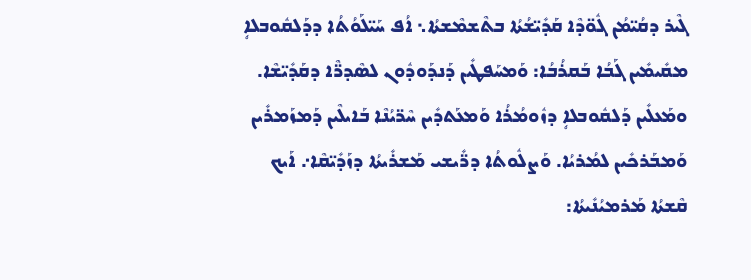ܓܶܝܪ ܕܩܳܝ̈ܡܳܢ ܓܽܘ̈ܕܶܐ ܩܰܕܺܝ̈ܫܳܬܳܐ ܒܬܶܫܡܶܫܬܳܐ܆ ܐܳܦ ܚܰܝ̈ܠܰܘܳܬܳܐ ܕܕܰܠܩܽܘܒܠܐܴ ܡܩܺܝܡܺܝܢ ܓܰܒܳܐ ܒܰܩܪܳܒܳܐ: ܘܰܡܚܰܦܛܺܝܢ ܕܰܢܕܰܘܕܽܘܢ ܠܣܶܕܪ̈ܶܐ ܕܩܰܕܺܝ̈ܫܶܐ. ܘܡܰܥܠܺܝܢ ܕܰܠܩܽܘܒܠܐܴ ܕܙܽܘܡܳܪܳܐ ܘܰܡܥܰܬܕܺܝܢ ܚܶܪ̈ܝܳܢܶܐ ܒܰܐܝܠܶܝܢ ܕܰܡܙܰܡܪܺܝܢ ܘܰܡܒܰܪܟܺܝܢ ܠܡܳܪܝܳܐ. ܘܰܨܠܽܘܬܳܐ ܕܪ̈ܺܝܫܝ ܡܰܫܪܺܝܬܳܐ ܕܙܰܕܺܝ̈ܩܶܐ܇ ܐܰܝܟ ܩܶܫܬܳܐ ܡܰܪܡܝܳܢܺܝܬܳܐ: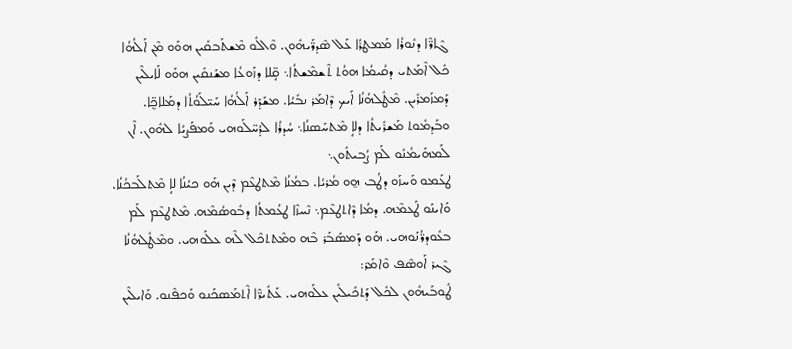ܓܶܐܪ̈ܶܐ ܕܢܽܘܪܳܐ ܡܰܡܛܪܳܐ ܥܰܠ ܣܶܕܪ̈ܰܝܗܽܘܢ. ܘܶܐܠܽܘ ܡܶܫܬܰܒܩܺܝܢ ܗܘܰܘ ܡܶܢ ܐܰܠܳܗܳܐ ܟܽܠ ‌ܐܶܡܰܬܝ ܕܩܳܝܡܳܐ ܗܘܳܬ ܬܶܫܡܶܫܬܳܐ܆ ܩܴ̈ܠܐ ܕܙܰܘܥܳܐ ܡܫܰܢܩܺܝܢ ܗܘܰܘ ܠܰܐܝܠܶܝܢ ܕܰܡܙܰܡܪܺܝܢ. ܡܶܛܽܠܗܳܢܳܐ ܐܰܝܟ ܕܶܐܡܰܪ ܢܒܺܝܳܐ. ܡܫܰܕܰܪ ܐܰܠܳܗܳܐ ܚܰܝ̈ܠܰܘܳܬܳܐ ܕܡܰܠܐܟܷ̈ܐ. ܘܒܰܕܡܽܘܬ ܡܰܫܪܺܝܬܳܐ ܕܠܐܴ ܡܶܬܚܰܣܢܳܐ܆ ܚܳܕܪܳܐ ܠܕܳܚ̈ܠܰܘܗܝ ܘܰܡܦܰܨܝܳܐ ܠܗܽܘܢ. ܐܶܢ ܠܰܡܗܰܝܡܳܢܽܘ ܠܰܡ ܨܳܒܝܬܽܘܢ܆
ܛܥܰܡܘ ܘܰܚܙܰܘ ܕܛܳܒ ܗ̱ܘ ܡܳܪܝܳܐ. ܒܡܳܢܳܐ ܡܶܬܛܥܶܡ ܕܶܝܢ ܗܰܘ ܟܝܳܢܳܐ ܠܐܴ ܡܶܬܠܰܒܟܳܢܳܐ. ܘܰܐܝܢܰܘ ܛܰܥܡܶܗ. ܕܡܳܐ ܕܶܐܬܛܥܶܡ܆ ܢܶܚܙܶܐ ܛܥܳܡܬܳܐ ܕܒܽܘܣܳܡܶܗ. ܡܶܬܛܥܶܡ ܠܰܡ ܒܥܽܘܕܪ̈ܳܢܰܘܗܝ. ܗܰܘ ܕܰܡܣܰܒܰܪ ܒܶܗ ܘܡܶܬܬܟܶܠ ܠܶܗ ܥܠܰܘܗܝ. ܘܡܶܛܽܠܗܳܢܳܐ ܓܶܝܪ ܐܰܘܣܶܦ ܘܶܐܡܰܪ:
ܛܽܘܒܰܝܗܽܘܢ ܠܟܽܠ ܕܰܬܟܺܝܠܺܝܢ ܥܠܰܘܗܝ. ܥܰܬܺܝܪ̈ܶܐ ܐܶܬܡܰܣܟܰܢܘ ܘܰܟܦܶܢܘ. ܘܰܐܝܠܶܝܢ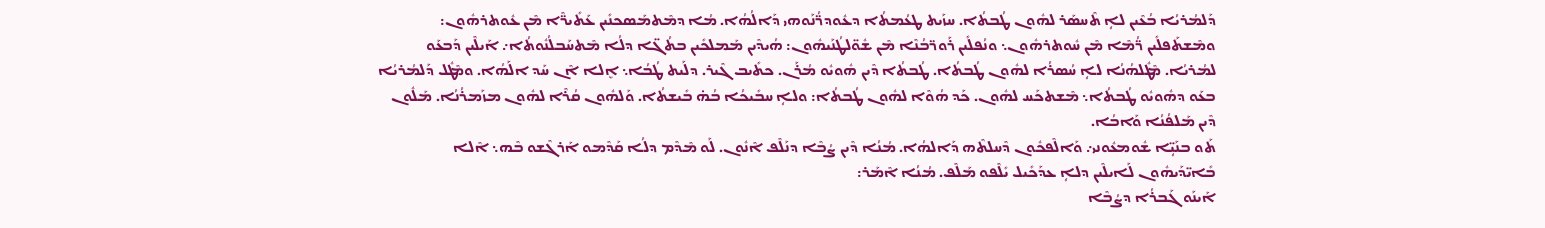ܕܰܠܡܳܪܝܳܐ ܒܳܥܶܝܢ ܠܐܴ ܬܶܚܣܰܪ ܠܗܽܘܢ ܛܳܒܬܳܐ. ܚܙܰܝܬ ܛܥܳܡܬܳܐ ܕܥܽܘܕܪ̈ܳܢܰܘܗܝ ܕܰܐܠܳܗܳܐ. ܡܳܐ ܕܡܶܬܡܰܣܟܢܺܝܢ ܥܰܬܺܝܪ̈ܶܐ ܡܶܢ ܥܽܘܬܪܗܽܘܢ: ܘܡܶܫܬܰܦܠܺܝܢ ܪ̈ܳܡܶܐ ܡܶܢ ܚܽܘܬܪܗܽܘܢ܆ ܘܢܳܦܠܺܝܢ ܪܰܘܪ̈ܒܳܢܶܐ ܡܶܢ ܫܽܘ̈ܠܛܳܢܰܝܗܽܘܢ: ܗܳܝܕܶܝܢ ܡܰܡܠܟܺܝܢ ܒܬܳܓ̈ܐ ܕܠܳܐ ܡܶܬܚܰܒܠܳܢܽܘܬܳܐ܇ ܐܰܝܠܶܝܢ ܕܰܒܥܰܘ ܠܡܳܪܝܳܐ. ܡܶܛܽܠܗܳܢܳܐ ܠܐܴ ܚܳܣܪܳܐ ܠܗܽܘܢ ܛܳܒܬܳܐ. ܛܳܒܬܳܐ ܕܶܝܢ ܗܽܘܝܽܘ ܡܳܪܰܢ. ܟܬܺܝܒ ܓܶܝܪ. ܕܠܰܝܬ ܛܳܒܳܐ܆ ܐܷܠܐ ܐܶܢ ܚܰܕ ܐܠܰܗܳܐ. ܘܡܶܛܽܠ ܕܰܠܡܳܪܝܳܐ ܒܥܰܘ ܕܗܽܘܝܽܘ ܛܳܒܬܳܐ܆ ܡܶܫܬܟܰܚ ܠܗܽܘܢ. ܟܰܕ ܗܳܘܶܐ ܠܗܽܘܢ ܛܳܒܬܳܐ: ܘܠܐܴ ܚܒܺܝܟܳܐ ܒܳܗ̇ ܒܺܝܫܬܳܐ. ܘܰܠܗܽܘܢ ܩܳܪܶܐ ܠܗܽܘܢ ܡܙܰܡܪܳܢܳܐ. ܡܰܠܽܘܢ ܕܶܝܢ ܡܰܠܦܳܢܳܐ ܘܰܐܒܳܐ.
ܬܰܘ ܒܢܰܝܴ̈ܐ ܫܽܘܡܥܽܘܢܝ܇ ܘܰܐܠܶܦܟܽܘܢ ܕܶܚܠܬܶܗ ܕܰܐܠܗܳܐ. ܡܳܢܳܐ ܕܶܝܢ ܨܳܒܶܐ ܕܢܰܠܶܦ ܐܶܢܽܘܢ. ܠܰܘ ܡܶܕܶܡ ܕܠܳܐ ܩܰܕܶܡܘ ܐܰܪܓܶܫܘ ܒܶܗ܆ ܐܶܠܐ ܒܺܐܝ̈ܕܰܝܗܽܘܢ ܠܰܐܝܠܶܝܢ ܕܠܐܴ ܥܕܰܟܺܝܠ ܝܺܠܶܦܘ ܡܰܠܶܦ. ܡܳܢܳܐ ܐܶܡܰܪ:
ܐܰܝܢܰܘ ܓܰܒܪܳܐ ܕܨܳܒܶܐ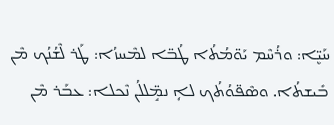ܚܰܝܷ̈ܐ: ܘܪܳܚܶܡ ܝܰܘ̈ܡܳܬܳܐ ܛܳܒ̈ܐ ܠܡܶܚܙܳܐ: ܛܰܪ ܠܶܫܳܢܳܟ ܡܶܢ ܒܺܝܫܬܳܐ. ܘܣܶܦ̈ܘܳܬܳܟ ܠܐܴ ܢܡܱ̈ܠܠܳܢ ܢܶܟܠܐ: ܥܒܰܪ ܡܶܢ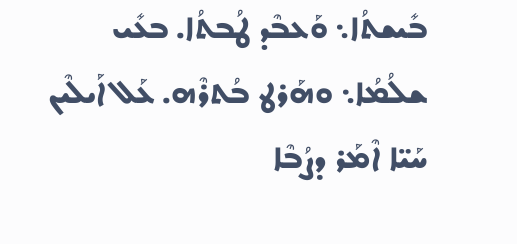ܒܺܝܫܬܳܐ܆ ܘܰܥܒܶܕ ܛܳܒܬܳܐ. ܒܥܺܝ ܫܠܳܡܳܐ܆ ܘܗܰܪܛ ܒܳܬܪܶܗ. ܥܰܠ ‌ܐܰܝܠܶܝܢ ܚܰܝ̈ܐ ܐܶܡܰܪ ܕܨܳܒܶܐ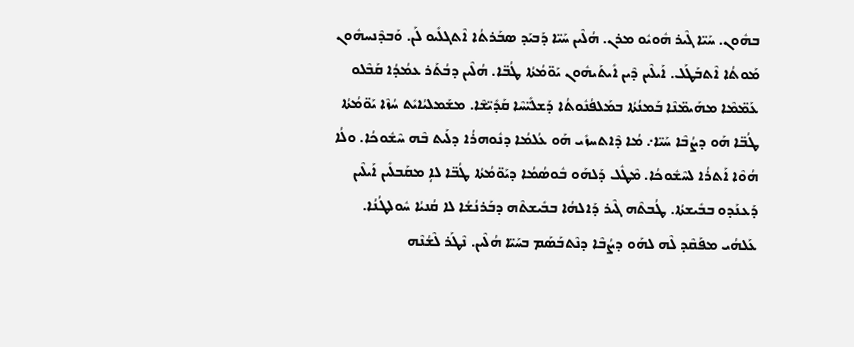ܒܗܽܘܢ. ܚܰܝ̈ܐ ܓܶܝܪ ܗܽܘܝܽܘ ܡܪܢ. ܗܳܠܶܝܢ ܚܰܝ̈ܐ ܕܰܒܝܰܕ ܣܒܰܪܬܳܐ ܐܶܬܓܠܺܝܘ ܠܰܢ. ܘܰܒܕܶܢܚܗܽܘܢ ܡܰܘܬܳܐ ܐܶܬܒܰܛܰܠ. ܐܰܝܠܶܝܢ ܕܶܝܢ ܐܺܝܬܰܝܗܽܘܢ ܝܰܘ̈ܡܳܬܳܐ ܛܳܒ̈ܐ. ܗܳܠܶܝܢ ܕܒܳܬܰܪ ܥܡܳܕܳܐ ܩܰܒܶܠܘ ܥܰܡ̈ܡܶܐ ܡܗܰܝܡ̈ܢܶܐ ܒܰܡܢܳܬܳܐ ܒܡܰܠܦܳܢܽܘܬܳܐ ܕܰܫܠܺܝ̈ܚܶܐ ܩܰܕܺܝ̈ܫܶܐ. ܡܫܰܡܠܝܳܐܝܺܬ ܚܳܙܶܐ ܝܰܘ̈ܡܳܬܳܐ ܛܳܒ̈ܐ ܗܰܘ ܕܨܳܒܶܐ ܚܰܝ̈ܐ܇ ܡܳܐ ܕܶܐܬܚܙܺܝ ܗܰܘ ܥܳܠܡܳܐ ܕܢܽܘܗܪܳܐ ܕܠܰܝܬ ܒܶܗ ܚܶܫܽܘܟܳܐ. ܘܠܳܐ ܗܳܘܶܐ ܐܰܬܪܳܐ ܠܚܶܫܽܘܟܳܐ. ܡܶܛܽܠ ܕܰܠܗܰܘ ܒܽܘܣܳܡܳܐ ܕܝܰܘ̈ܡܳܬܳܐ ܛܳܒ̈ܐ ܠܐܴ ܡܩܰܒܠܺܝܢ ܐܰܝܠܶܝܢ ܕܰܥܢܰܕܘ ܒܒܺܝܫܬܳܐ. ܛܳܒܬܶܗ ܓܶܝܪ ܕܰܐܠܗܳܐ ܒܒܺܝܫܬܶܗ ܕܒܰܪܢܳܫܳܐ ܠܐ ܩܳܢܝܳܐ ܚܽܘܠܛܳܢܳܐ. ܥܰܠܗܳܝ ܡܦܰܩܶܕ ܠܶܗ ܠܗܰܘ ܕܨܳܒܶܐ ܕܢܶܬܒܰܣܰܡ ܒܚܰܝ̈ܐ ܗܳܠܶܝܢ. ܢܶܛܰܪ ܠܶܫܳܢܶܗ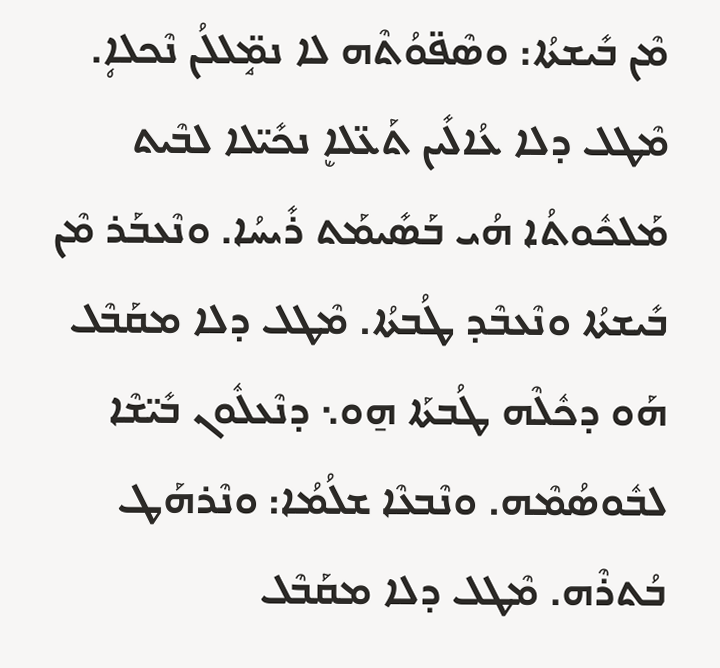ܡܶܢ ܒܺܝܫܬܳܐ: ܘܣܶܦ̈ܘܳܬܶܗ ܠܐ ܢܡܱ̈ܠܠܳܢ ܢܶܟܠܐܴ. ܡܶܛܠ ܕܠܐ ܥܳܐܠܺܝܢ ܬܰܥ̈ܠܐܷ ܢܟܺܝ̈ܠܐ ܠܒܶܝܬ ܡܰܠܟܽܘܬܳܐ ܗܳܝ ܒܰܣܺܝܡܰܬ ܪܺܝܚܳܐ. ܘܢܶܥܒܰܪ ܡܶܢ ܒܺܝܫܬܳܐ ܘܢܶܥܒܶܕ ܛܳܒܬܳܐ. ܡܶܛܠ ܕܠܐ ܡܩܰܒܶܠ ܗܰܘ ܕܟܽܠܶܗ ܛܳܒܬܰܐ ܗ̱ܘ܆ ܕܢܶܥܠܽܘܢ ܒܺܝ̈ܫܶܐ ܠܒܽܘܣܳܡܶܗ. ܘܢܶܒܥܶܐ ܫܠܳܡܳܐ: ܘܢܶܪܗܰܛ ܒܳܬܪܶܗ. ܡܶܛܠ ܕܠܐ ܡܩܰܒܶܠ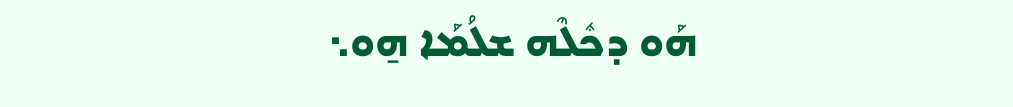ܗܰܘ ܕܟܽܠܶܗ ܫܠܳܡܰܐ ܗ̱ܘ܆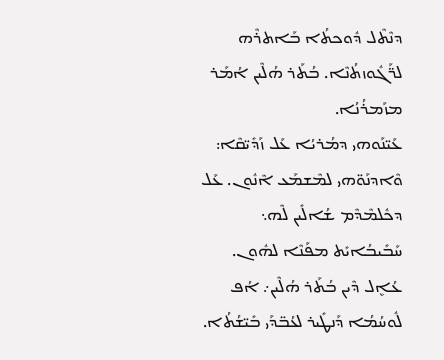ܕܢܶܬܶܠ ܕܽܘܟܬܳܐ ܒܰܐܬܪܶܗ ܠܪ̈ܰܓܽܘܙܬܳܢܶܐ. ܒܳܬܰܪ ܗܳܠܶܝܢ ܐܳܡܰܪ ܡܙܰܡܪܳܢܳܐ.
ܥܰܝ̈ܢܰܘܗܝ ܕܡܳܪܝܳܐ ܥܰܠ ܙܰܕܺܝ̈ܩܶܐ: ܘܶܐܕܢܰܘ̈ܗܝ ܠܡܶܫܡܰܥ ܐܶܢܽܘܢ. ܥܰܠ ܕܟܽܠܡܶܕܶܡ ܫܳܐܠܺܝܢ ܠܶܗ܆ ܚܰܒܺܝܒܳܐܝܺܬ ܡܦܰܢܶܐ ܠܗܽܘܢ. ܥܳܐܷܠ ܕܶܝܢ ܒܳܬܰܪ ܗܳܠܶܝܢ܇ ܐܳܦ ܠܽܘܚܳܡܳܐ ܕܰܢܛܺܝܪ ܠܥܳܒ̈ܕܰܝ ܒܺܝ̈ܫܳܬܳܐ.